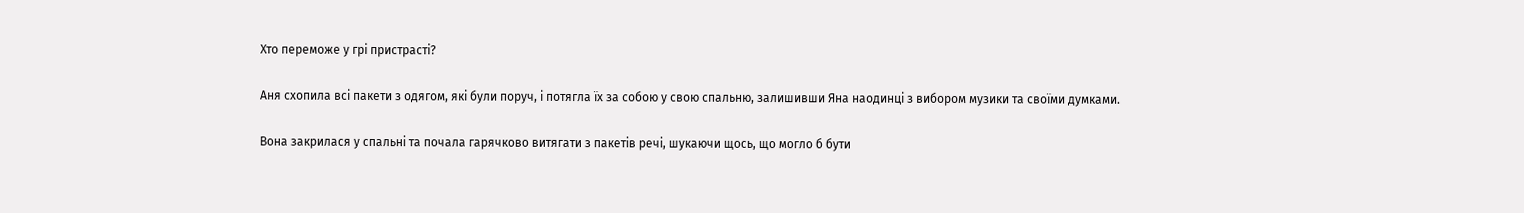Хто переможе у грі пристрасті?

Аня схопила всі пакети з одягом, які були поруч, і потягла їх за собою у свою спальню, залишивши Яна наодинці з вибором музики та своїми думками.

Вона закрилася у спальні та почала гарячково витягати з пакетів речі, шукаючи щось, що могло б бути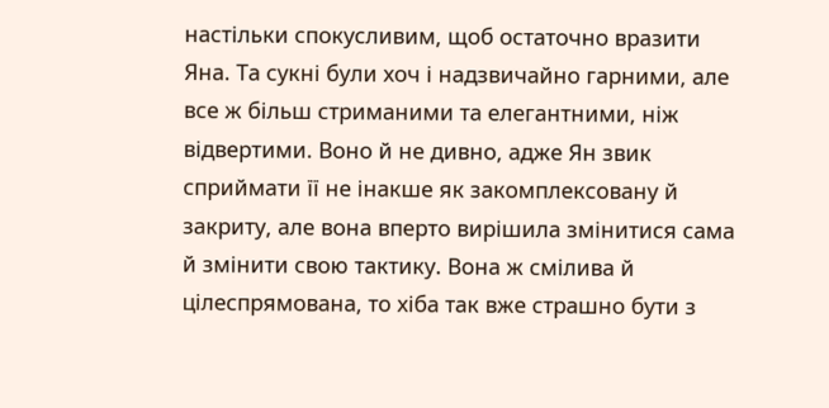настільки спокусливим, щоб остаточно вразити Яна. Та сукні були хоч і надзвичайно гарними, але все ж більш стриманими та елегантними, ніж відвертими. Воно й не дивно, адже Ян звик сприймати її не інакше як закомплексовану й закриту, але вона вперто вирішила змінитися сама й змінити свою тактику. Вона ж смілива й цілеспрямована, то хіба так вже страшно бути з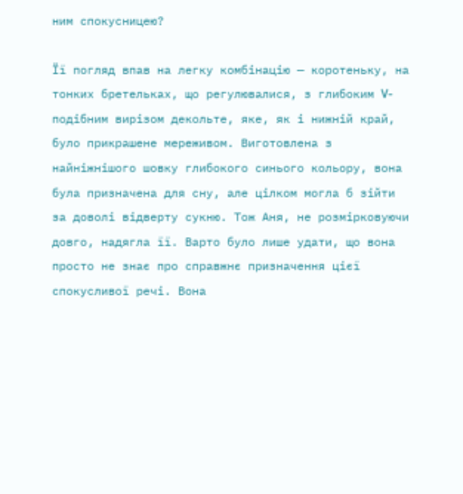ним спокусницею?

Її погляд впав на легку комбінацію — коротеньку, на тонких бретельках, що регулювалися, з глибоким V-подібним вирізом декольте, яке, як і нижній край, було прикрашене мереживом. Виготовлена з найніжнішого шовку глибокого синього кольору, вона була призначена для сну, але цілком могла б зійти за доволі відверту сукню. Тож Аня, не розмірковуючи довго, надягла її. Варто було лише удати, що вона просто не знає про справжнє призначення цієї спокусливої речі. Вона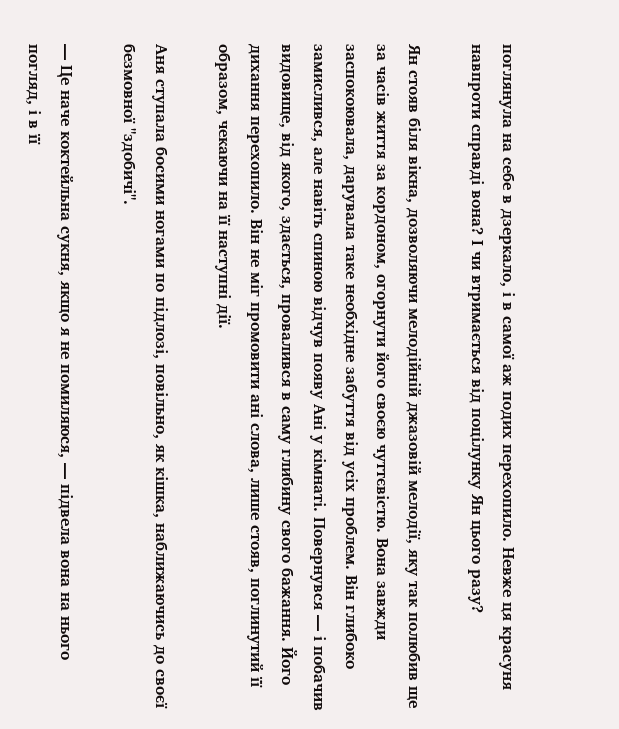поглянула на себе в дзеркало, і в самої аж подих перехопило. Невже ця красуня навпроти справді вона? І чи втримається від поцілунку Ян цього разу?

Ян стояв біля вікна, дозволяючи мелодійній джазовій мелодії, яку так полюбив ще за часів життя за кордоном, огорнути його своєю чуттєвістю. Вона завжди заспокоювала, дарувала таке необхідне забуття від усіх проблем. Він глибоко замислився, але навіть спиною відчув появу Ані у кімнаті. Повернувся — і побачив видовище, від якого, здається, провалився в саму глибину свого бажання. Його дихання перехопило. Він не міг промовити ані слова, лише стояв, поглинутий її образом, чекаючи на її наступні дії.

Аня ступала босими ногами по підлозі, повільно, як кішка, наближаючись до своєї безмовної "здобичі".

— Це наче коктейльна сукня, якщо я не помиляюся, — підвела вона на нього погляд, і в її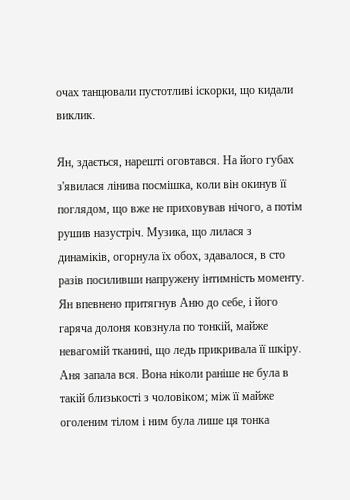очах танцювали пустотливі іскорки, що кидали виклик.

Ян, здається, нарешті оговтався. На його губах з'явилася лінива посмішка, коли він окинув її поглядом, що вже не приховував нічого, а потім рушив назустріч. Музика, що лилася з динаміків, огорнула їх обох, здавалося, в сто разів посиливши напружену інтимність моменту. Ян впевнено притягнув Аню до себе, і його гаряча долоня ковзнула по тонкій, майже невагомій тканині, що ледь прикривала її шкіру. Аня запала вся. Вона ніколи раніше не була в такій близькості з чоловіком; між її майже оголеним тілом і ним була лише ця тонка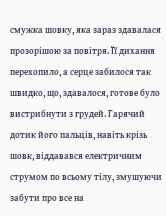смужка шовку, яка зараз здавалася прозорішою за повітря. Її дихання перехопило, а серце забилося так швидко, що, здавалося, готове було вистрибнути з грудей. Гарячий дотик його пальців, навіть крізь шовк, віддавався електричним струмом по всьому тілу, змушуючи забути про все на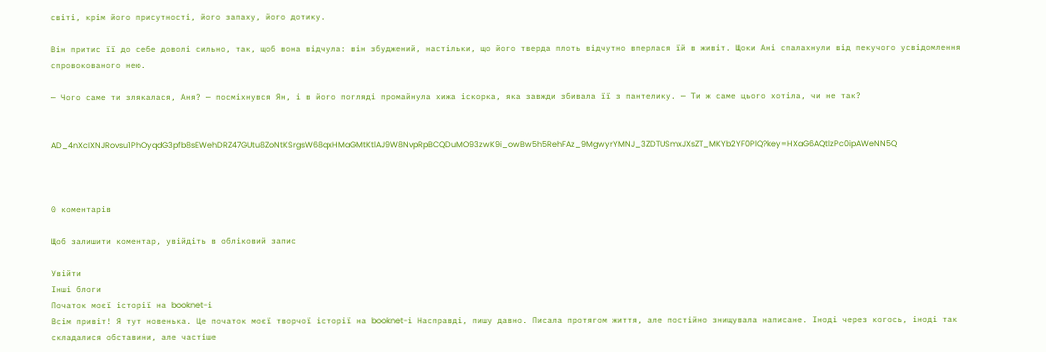світі, крім його присутності, його запаху, його дотику.

Він притис її до себе доволі сильно, так, щоб вона відчула: він збуджений, настільки, що його тверда плоть відчутно вперлася їй в живіт. Щоки Ані спалахнули від пекучого усвідомлення спровокованого нею.

— Чого саме ти злякалася, Аня? — посміхнувся Ян, і в його погляді промайнула хижа іскорка, яка завжди збивала її з пантелику. — Ти ж саме цього хотіла, чи не так?


AD_4nXcIXNJRovsu1PhOyqdG3pfb8sEWehDRZ47GUtu8ZoNtKSrgsW68qxHMaGMtKtlAJ9W8NvpRpBCQDuMO93zwK9i_owBw5h5RehFAz_9MgwyrYMNJ_3ZDTUSmxJXsZT_MKYb2YF0PlQ?key=HXaG6AQtlzPc0ipAWeNN5Q



0 коментарів

Щоб залишити коментар, увійдіть в обліковий запис

Увійти
Інші блоги
Початок моєї історії на booknet-і
Всім привіт! Я тут новенька. Це початок моєї творчої історії на booknet-і Насправді, пишу давно. Писала протягом життя, але постійно знищувала написане. Іноді через когось, іноді так складалися обставини, але частіше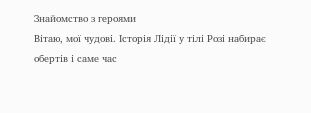Знайомство з героями
Вітаю, мої чудові. Історія Лідії у тілі Розі набирає обертів і саме час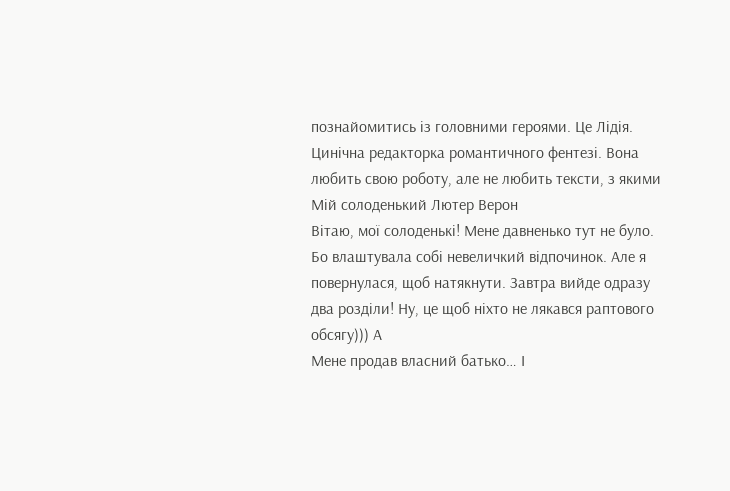познайомитись із головними героями. Це Лідія. Цинічна редакторка романтичного фентезі. Вона любить свою роботу, але не любить тексти, з якими
Мій солоденький Лютер Верон
Вітаю, мої солоденькі! Мене давненько тут не було. Бо влаштувала собі невеличкий відпочинок. Але я повернулася, щоб натякнути. Завтра вийде одразу два розділи! Ну, це щоб ніхто не лякався раптового обсягу))) А
Мене продав власний батько… І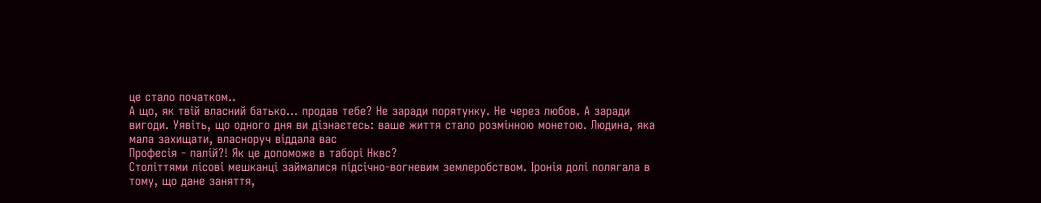це стало початком..
А що, як твій власний батько... продав тебе? Не заради порятунку. Не через любов. А заради вигоди. Уявіть, що одного дня ви дізнаєтесь: ваше життя стало розмінною монетою. Людина, яка мала захищати, власноруч віддала вас
Професія - палій?! Як це допоможе в таборі Нквс?
Століттями лісові мешканці займалися підсічно-вогневим землеробством. Іронія долі полягала в тому, що дане заняття,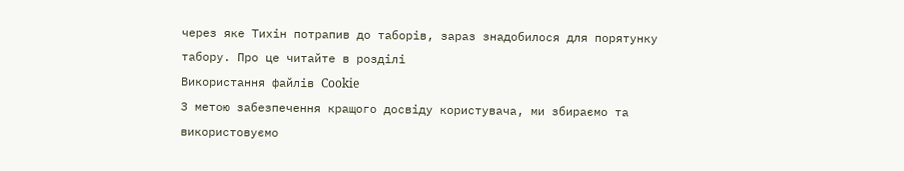через яке Тихін потрапив до таборів, зараз знадобилося для порятунку табору. Про це читайте в розділі
Використання файлів Cookie
З метою забезпечення кращого досвіду користувача, ми збираємо та використовуємо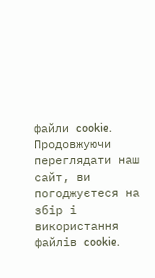файли cookie. Продовжуючи переглядати наш сайт, ви погоджуєтеся на збір і використання файлів cookie.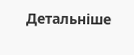Детальніше